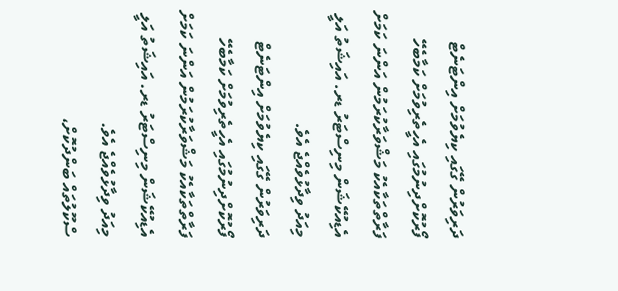ދަރިވަރުން ގޭގައި ކިޔެވުމަށް އިންޓަނެޓް ފޯރުކޮށްދިނުމުގައި އެހީތެރިވުމަށް ކަމާބެހޭ ފަރާތްތަކާއެކު މަޝްވަރާކުރަމުން އަންނަ ކަމަށް އެޑިއުކޭޝަން މިނިސްޓަރު ޑރ. އައިޝަތު އަލީ މިއަދު ވިދާޅުވެއްޖެ އެވެ.
ދަރިވަރުން ގޭގައި ކިޔެވުމަށް އިންޓަނެޓް ފޯރުކޮށްދިނުމުގައި އެހީތެރިވުމަށް ކަމާބެހޭ ފަރާތްތަކާއެކު މަޝްވަރާކުރަމުން އަންނަ ކަމަށް އެޑިއުކޭޝަން މިނިސްޓަރު ޑރ. އައިޝަތު އަލީ މިއަދު ވިދާޅުވެއްޖެ އެވެ.
ސްކޫލުތައް ބަންދުކޮށް،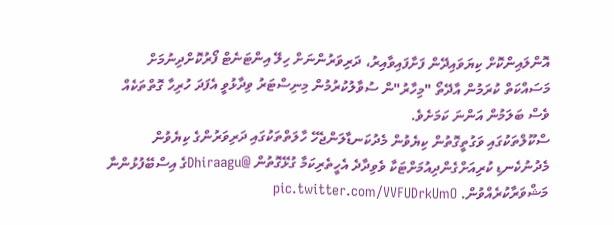އޮންލައިންކޮށް ކިޔަވައިދޭން ފަށާފައިވާއިރު، ދަރިވަރުންނަށް ހިލޭ އިންޓަނެޓް ފޯރުކޮށްދިނުމަށް މަސައްކަތް ކުރަމުން އާދޭތޯ "މިހާރު"ން ސުވާލުކުރުމުން މިނިސްޓަރު ވިދާޅުވީ އެފަދަ ހުރިހާ ގޮތްތަކެއް ވެސް ބަލަމުން އަންނަ ކަމަށެވެ.
ސްކޫލްތަކުގައި ވަގުތީގޮތުން ކިޔެވުން މެދުކަނޑާލަންޖެހޭ ހާލަތްތަކުގައި ދަރިވަރުންގެ ކިޔެވުން މެދުނުކެނޑި ކުރިއަށްގެންދިއުމަށްޓަކާ ވެވިދާދެ އެހީތެރިކަމާ ގުޅޭގޮތުން @Dhiraaguގެ އިސްބޭފުޅުންނާ މަޝްވަރާކުރެއްވުން. pic.twitter.com/VVFUDrkUmO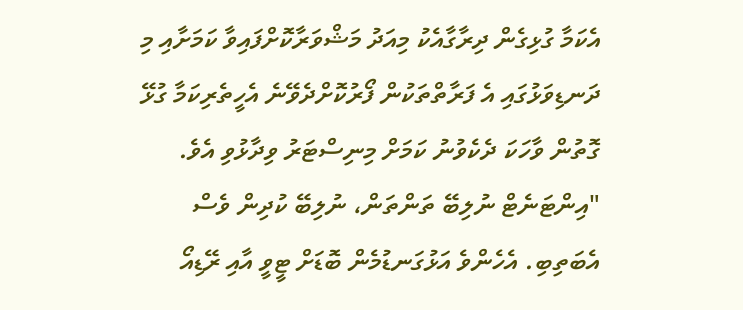އެކަމާ ގުޅިގެން ދިރާގާއެކު މިއަދު މަޝްވަރާކޮށްފައިވާ ކަމަށާއި މި ދަނޑިވަޅުގައި އެ ފަރާތްތަކުން ފޯރުކޮށްދެވޭނެ އެހީތެރިކަމާ ގުޅޭ ގޮތުން ވާހަކަ ދެކެވުނު ކަމަށް މިނިސްޓަރު ވިދާޅުވި އެވެ.
"އިންޓަނެޓް ނުލިބޭ ތަންތަން، ނުލިބޭ ކުދިން ވެސް އެބަތިބި. އެހެންވެ އަޅުގަނޑުމެން ބޮޑަށް ޓީވީ އާއި ރޭޑިއޯ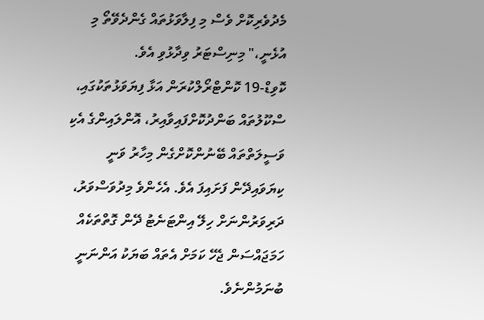މެދުވެރިކޮށް ވެސް މި ފިލާވަޅުތައް ގެންދެވޭތޯ މި އުޅެނީ،" މިނިސްޓަރު ވިދާޅުވި އެވެ.
ކޮވިޑް-19 ކޮންޓްރޯލްކުރަން އަޅާ ފިޔަވަޅުތަކުގައި، ސްކޫލުތައް ބަންދުކޮށްފައިވާއިރު، އޮންލައިންގެ އެކި ވަސީލަތްތައް ބޭނުންކޮށްގެން މިހާރު ވަނީ ކިޔަވައިދޭން ފަށައިފަ އެވެ. އެހެންވެ މިދުވަސްވަރު، ދަރިވަރުންނަށް ހިލޭ އިންޓަނެޓު ދޭން ގޮތްތަކެއް ހަމަޖައްސަން ޖެހޭ ކަމަށް އެތައް ބަޔަކު އަންނަނީ ބުނަމުންނެވެ.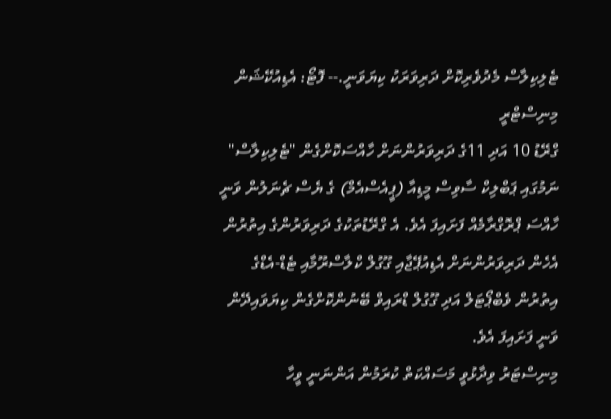ޓެލިކިލާސް މެދުވެރިކޮށް ދަރިވަރަކު ކިޔަވަނީ.-- ފޮޓޯ: އެޑިއުކޭޝަން މިނިސްޓްރީ
ގްރޭޑު 10 އަދި 11ގެ ދަރިވަރުންނަށް ހާއްސަކޮށްގެން "ޓެލިކިލާސް" ނަމުގައި ޕަބްލިކް ސާވިސް މީޑިއާ (ޕީއެސްއެމް) ގެ ޔެސް ޗެނަލުން ވަނީ ހާއްސަ ޕްރޮގްރާމެއް ފަށައިފަ އެވެ. އެ ގްރޭޑުތަކުގެ ދަރިވަރުންގެ އިތުރުން އެހެން ދަރިވަރުންނަށް އެޑިއުޕޭޖާއި ގޫގުލް ކްލާސްރޫމާއި ޓެޑް-އެޑްގެ އިތުރުން ވެބްޕޯޓަލް އަދި ގޫގުލް ޑްރައިވް ބޭނުންކޮށްގެން ކިޔަވައިދޭން ވަނީ ފަށައިފަ އެވެ.
މިނިސްޓަރު ވިދާޅުވީ މަސައްކަތް ކުރަމުން އަންނަނީ ވީހާ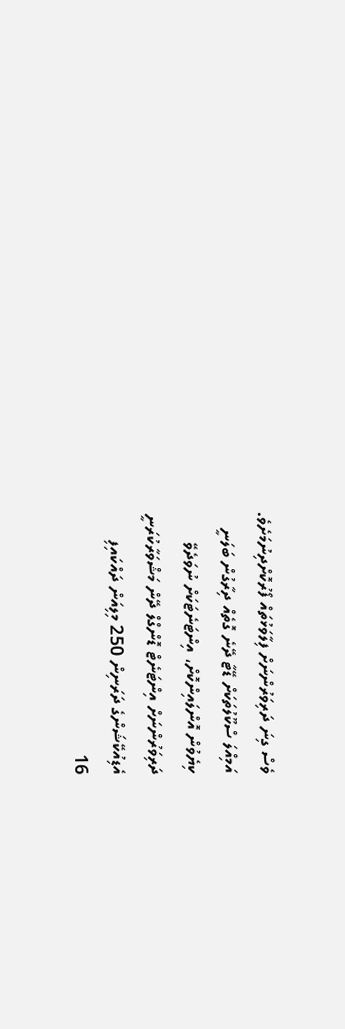ވެސް ގިނަ ދަރިވަރުންނަށް ފިލާވަޅުތައް ފޯރުކޮށްދިނުމަށެވެ.
އަމިއްލަ ސްކޫލުތަކަށް ޑޭޓާ ދޭނެ ގޮތެއް ދިރާގުން ބަލަނީ
ކިޔެވުން އޮންލައިންކޮށް، އިންޓަނެޓަކަށް ނުވަދެވޭ
ދަރިވަރުންނަށް އިންޓަނެޓް ޑޮންގްލް ދޭން މަޝްވަރާކުރަނީ
އެޑިއުކޭޝަންގެ ދަރަނިން 250 މިލިއަން ދައްކައިފި
16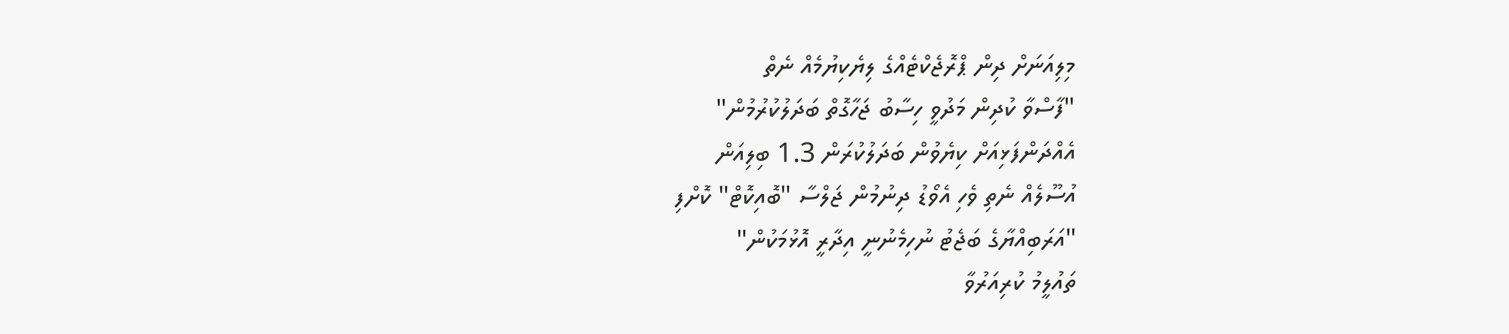މިލިއަނަށް ދިން ޕްރޮޖެކްޓެއްގެ ލިޔެކިޔުމެއް ނެތް
"ފާސްވާ ކުދިން މަދުވީ ހިސާބު ޖަހާގޮތް ބަދަލުކުރުމުން"
އެއްދަންފަޅިއަށް ކިޔެވުން ބަދަލުކުރަން 1.3 ބިލިއަން
އުސޫލެއް ނެތި ވެހި އެވޯޑު ދިނުމުން ޖަލްސާ "ބޮއިކޮޓް" ކޮށްފި
"އަރަބިއްޔާގެ ބަޖެޓު ނުހިމެނުނީ އިދާރީ އޮޅުމަކުން"
ތައުލީމު ކުރިއަރުވާ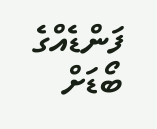ފަންޑެއްގެ ބޯޑަށް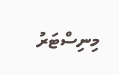މިނިސްޓަރު